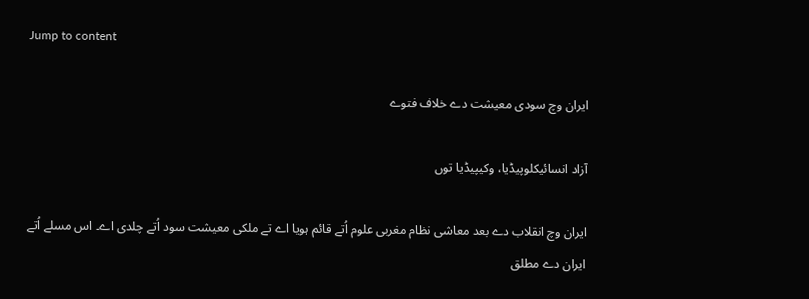Jump to content

ایران وچ سودی معیشت دے خلاف فتوے

آزاد انسائیکلوپیڈیا، وکیپیڈیا توں

ایران وچ انقلاب دے بعد معاشی نظام مغربی علوم اُتے قائم ہويا اے تے ملکی معیشت سود اُتے چلدی اے۔ اس مسلے اُتے ایران دے مطلق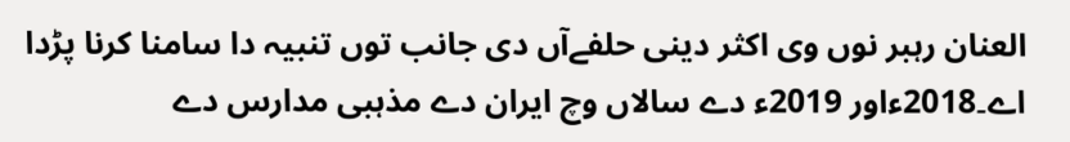العنان رہبر نوں وی اکثر دینی حلفےآں دی جانب توں تنبیہ دا سامنا کرنا پڑدا اے۔2018ءاور 2019ء دے سالاں وچ ایران دے مذہبی مدارس دے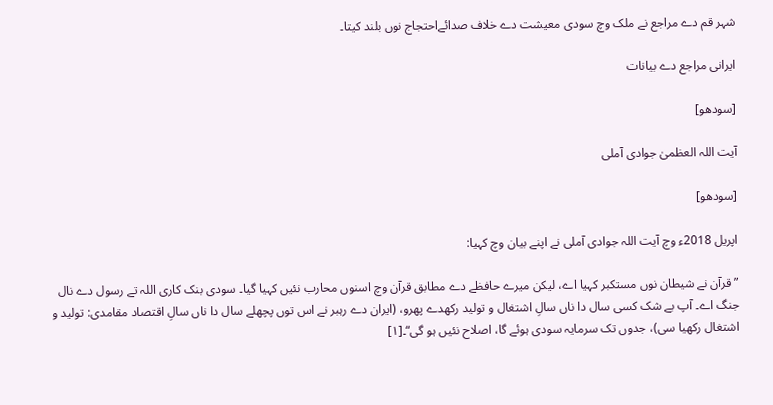شہر قم دے مراجع نے ملک وچ سودی معیشت دے خلاف صدائےاحتجاج نوں بلند کيتا۔

ایرانی مراجع دے بیانات

[سودھو]

آیت اللہ العظمیٰ جوادی آملی

[سودھو]

اپریل 2018ء وچ آیت اللہ جوادی آملی نے اپنے بیان وچ کہیا:

”قرآن نے شیطان نوں مستکبر کہیا اے، لیکن میرے حافظے دے مطابق قرآن وچ اسنوں محارب نئيں کہیا گیا۔ سودی بنک کاری اللہ تے رسول دے نال جنگ اے۔ آپ بے شک کسی سال دا ناں سالِ اشتغال و تولید رکھدے پھرو، (ایران دے رہبر نے اس توں پچھلے سال دا ناں سالِ اقتصاد مقامدی: تولید و اشتغال رکھیا سی)، جدوں تک سرمایہ سودی ہوئے گا، اصلاح نئيں ہو گی“۔[۱]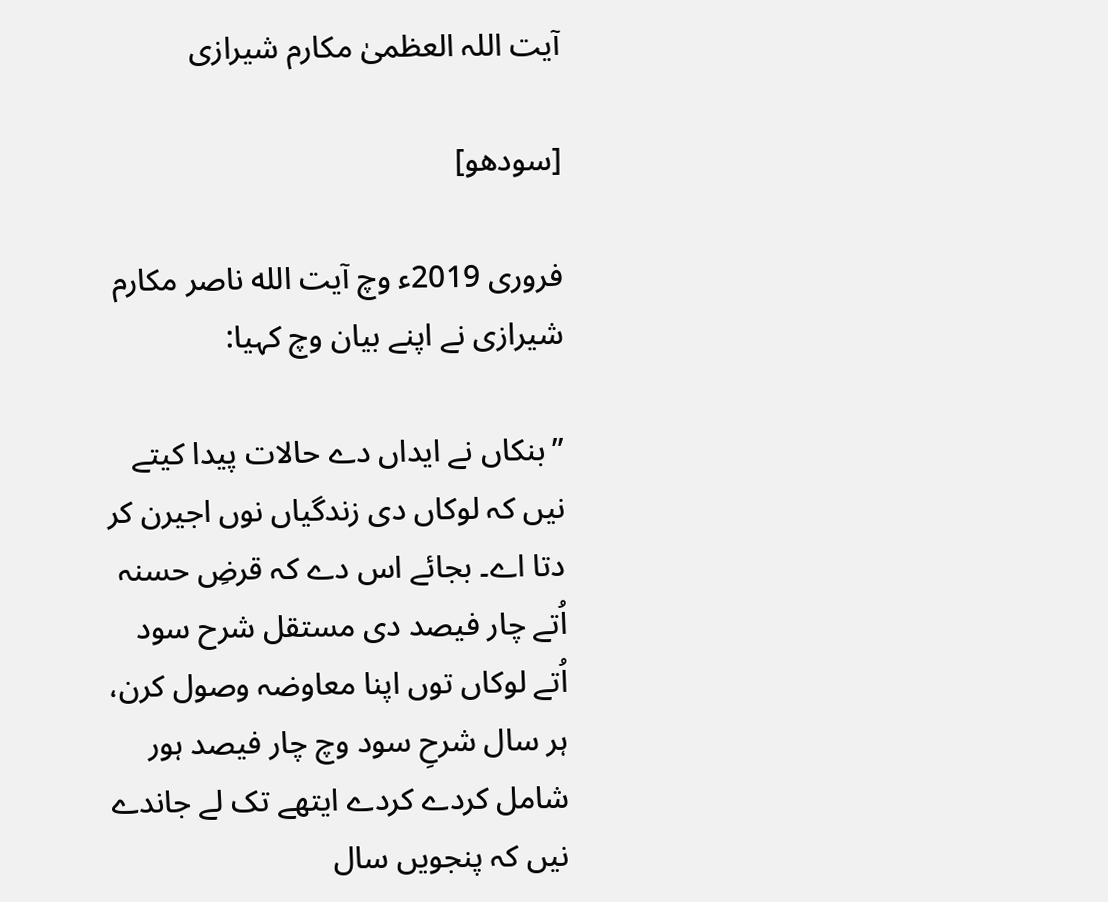آیت اللہ العظمیٰ مکارم شیرازی

[سودھو]

فروری 2019ء وچ آیت الله ناصر مکارم شیرازی نے اپنے بیان وچ کہیا:

”بنکاں نے ایداں دے حالات پیدا کیتے نيں کہ لوکاں دی زندگیاں نوں اجیرن کر دتا اے۔ بجائے اس دے کہ قرضِ حسنہ اُتے چار فیصد دی مستقل شرح سود اُتے لوکاں توں اپنا معاوضہ وصول کرن، ہر سال شرحِ سود وچ چار فیصد ہور شامل کردے کردے ایتھے تک لے جاندے نيں کہ پنجويں سال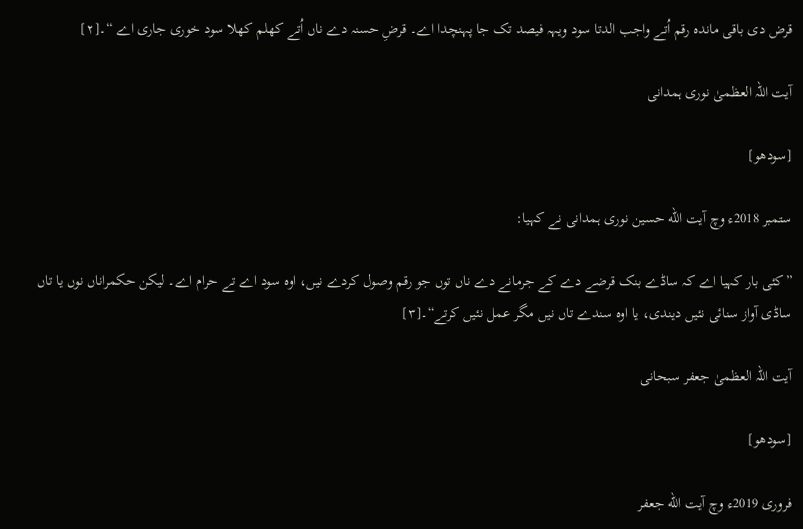قرض دی باقی ماندہ رقم اُتے واجب الدتا سود ویہہ فیصد تک جا پہنچدا اے۔ قرضِ حسنہ دے ناں اُتے کھلم کھلا سود خوری جاری اے “۔[۲]

آیت اللہ العظمیٰ نوری ہمدانی

[سودھو]

ستمبر 2018ء وچ آیت الله حسین نوری ہمدانی نے کہیا:

”کئی بار کہیا اے کہ ساڈے بنک قرضے دے کے جرمانے دے ناں توں جو رقم وصول کردے نيں، اوہ سود اے تے حرام اے۔ لیکن حکمراناں نوں یا تاں ساڈی آواز سنائی نئيں دیندی، یا اوہ سندے تاں نيں مگر عمل نئيں کرتے“۔[۳]

آیت اللہ العظمیٰ جعفر سبحانی

[سودھو]

فروری 2019ء وچ آیت الله جعفر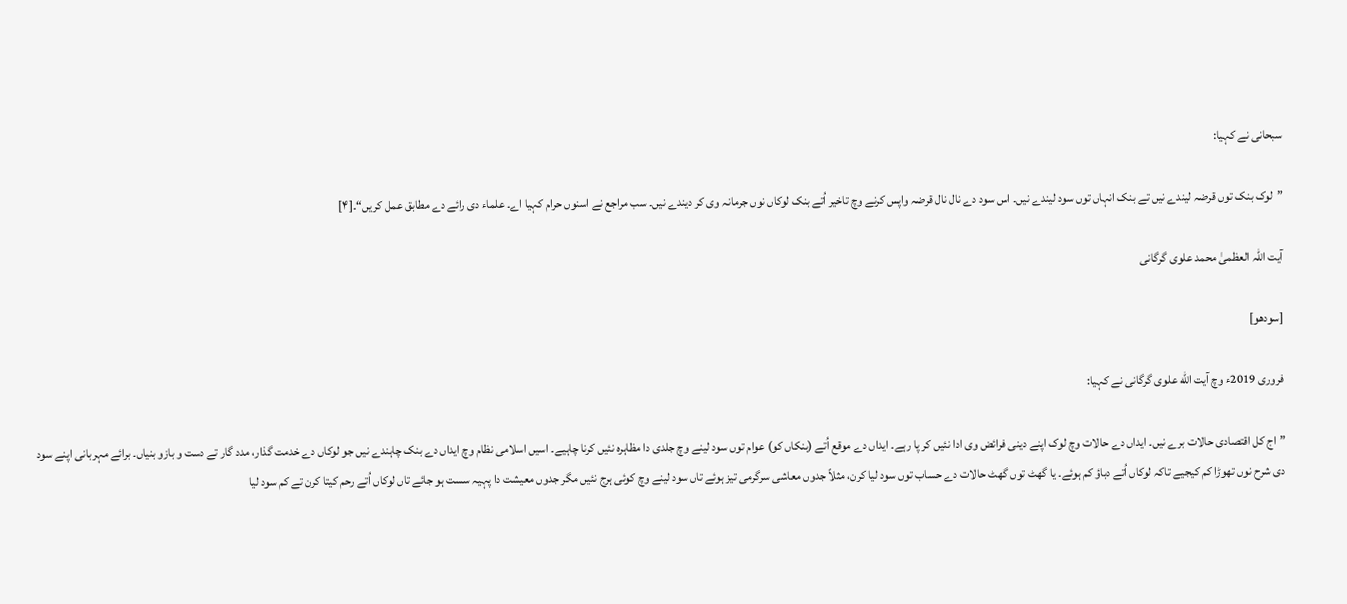سبحانی نے کہیا:

”لوک بنک توں قرضہ لیندے نيں تے بنک انہاں توں سود لیندے نيں۔ اس سود دے نال نال قرضہ واپس کرنے وچ تاخیر اُتے بنک لوکاں نوں جرمانہ وی کر دیندے نيں۔ سب مراجع نے اسنوں حرام کہیا اے۔ علماء دی رائے دے مطابق عمل کریں“۔[۴]

آیت اللہ العظمیٰ محمد علوی گرگانی

[سودھو]

فروری 2019ء وچ آیت الله علوی گرگانی نے کہیا:

”اج کل اقتصادی حالات برے نيں۔ ایداں دے حالات وچ لوک اپنے دینی فرائض وی ادا نئيں کر پا رہے۔ ایداں دے موقع اُتے (بنکاں کو) عوام توں سود لینے وچ جلدی دا مظاہرہ نئيں کرنا چاہیے۔ اسيں اسلامی نظام وچ ایداں دے بنک چاہندے نيں جو لوکاں دے خدمت گذار، مدد گار تے دست و بازو بنیاں۔ برائے مہربانی اپنے سود دی شرح نوں تھوڑا کم کیجیے تاکہ لوکاں اُتے دباؤ کم ہوئے۔ یا گھٹ توں گھٹ حالات دے حساب توں سود لیا کرن، مثلاً جدوں معاشی سرگرمی تیز ہوئے تاں سود لینے وچ کوئی ہرج نئيں مگر جدوں معیشت دا پہیہ سست ہو جائے تاں لوکاں اُتے رحم کيتا کرن تے کم سود لیا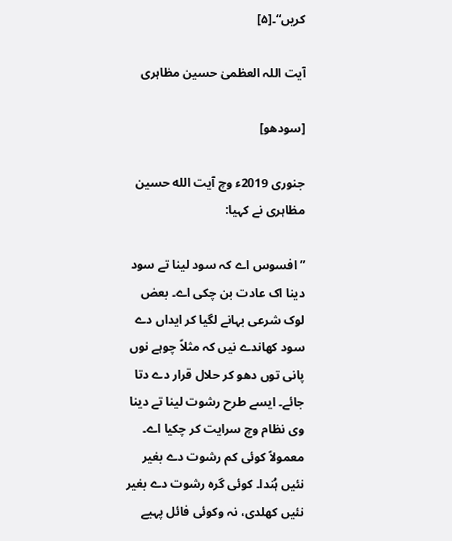کریں“۔[۵]

آیت اللہ العظمیٰ حسین مظاہری

[سودھو]

جنوری 2019ء وچ آیت الله حسین مظاہری نے کہیا:

”افسوس اے کہ سود لینا تے سود دینا اک عادت بن چکی اے۔ بعض لوک شرعی بہانے لگیا کر ایداں دے سود کھاندے نيں کہ مثلاً چوہے نوں پانی توں دھو کر حلال قرار دے دتا جائے۔ ايسے طرح رشوت لینا تے دینا وی نظام وچ سرایت کر چکيا اے۔ معمولاً کوئی کم رشوت دے بغیر نئيں ہُندا۔ کوئی گرہ رشوت دے بغیر نئيں کھلدی، نہ وکوئی فائل پہیے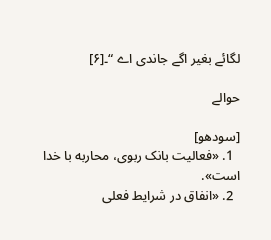لگائے بغیر اگے جاندی اے “۔[۶]

حوالے

[سودھو]
  1. «فعالیت بانک ربوی، محاربه با خدا است».
  2. «انفاق در شرایط فعلی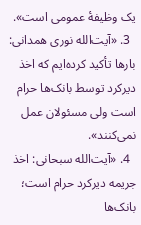یک وظیفۀ عمومی است».
  3. «آیت‌الله نوری همدانی: بارها تأکید کرده‌ایم که اخذ دیرکرد توسط بانک‌ها حرام است ولی مسئولان عمل نمی‌کنند».
  4. «آیت‌الله سبحانی: اخذ جریمه دیرکرد ‌حرام است؛ بانک‌ها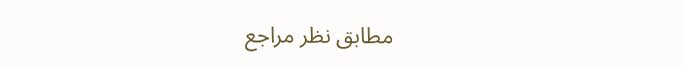مطابق نظر مراجع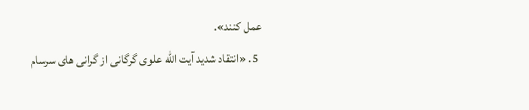عمل کنند».
  5. «انتقاد شدید آیت الله علوی گرگانی از گرانی های سرسام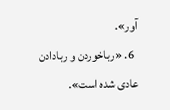آور».
  6. «رباخوردن و ربادادن عادی شده است».